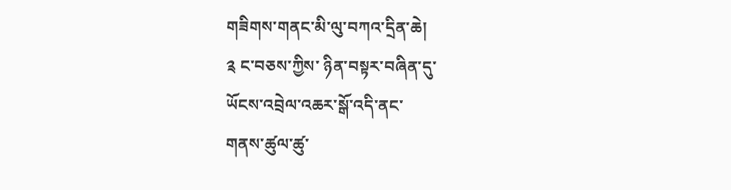གཟིགས་གནང་མི་ལུ་བཀའ་དྲིན་ཆེ།
༉ ང་བཅས་ཀྱིས་ ཉིན་བསྟར་བཞིན་དུ་
ཡོངས་འབྲེལ་འཆར་སྒོ་འདི་ནང་
གནས་ཚུལ་ཚུ་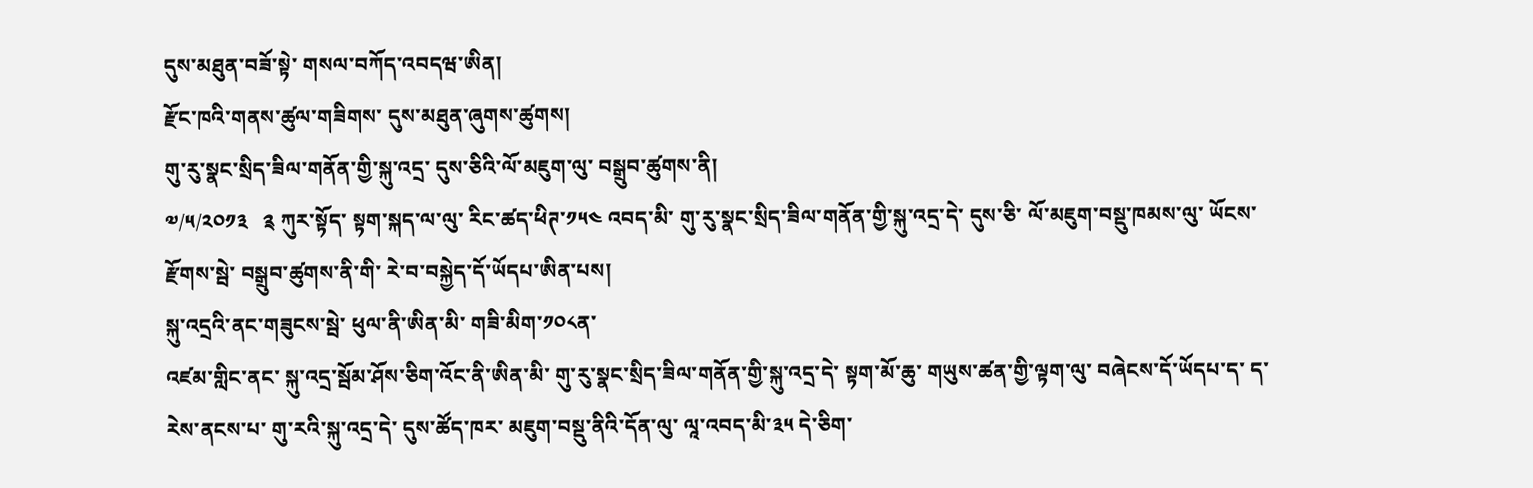དུས་མཐུན་བཟོ་སྟེ་ གསལ་བཀོད་འབདཝ་ཨིན།
རྫོང་ཁའི་གནས་ཚུལ་གཟིགས་ དུས་མཐུན་ཞུགས་ཚུགས།
གུ་རུ་སྣང་སྲིད་ཟིལ་གནོན་གྱི་སྐུ་འདྲ་ དུས་ཅིའི་ལོ་མཇུག་ལུ་ བསྒྲུབ་ཚུགས་ནི།
༧/༥/༢༠༡༣   ༉ ཀུར་སྟོད་ སྟག་སྐད་ལ་ལུ་ རིང་ཚད་ཕིཊ་༡༥༤ འབད་མི་ གུ་རུ་སྣང་སྲིད་ཟིལ་གནོན་གྱི་སྐུ་འདྲ་དེ་ དུས་ཅི་ ལོ་མཇུག་བསྡུ་ཁམས་ལུ་ ཡོངས་རྫོགས་སྦེ་ བསྒྲུབ་ཚུགས་ནི་གི་ རེ་བ་བསྐྱེད་དོ་ཡོདཔ་ཨིན་པས།
སྐུ་འདྲའི་ནང་གཟུངས་སྦེ་ ཕུལ་ནི་ཨིན་མི་ གཟི་མིག་༡༠༨ན་
འཛམ་གླིང་ནང་ སྐུ་འདྲ་སྦོམ་ཤོས་ཅིག་འོང་ནི་ཨིན་མི་ གུ་རུ་སྣང་སྲིད་ཟིལ་གནོན་གྱི་སྐུ་འདྲ་དེ་ སྟག་མོ་ཆུ་ གཡུས་ཚན་གྱི་ལྟག་ལུ་ བཞེངས་དོ་ཡོདཔ་ད་ ད་རེས་ནངས་པ་ གུ་རའི་སྐུ་འདྲ་དེ་ དུས་ཚོད་ཁར་ མཇུག་བསྡུ་ནིའི་དོན་ལུ་ ལཱ་འབད་མི་༣༥ དེ་ཅིག་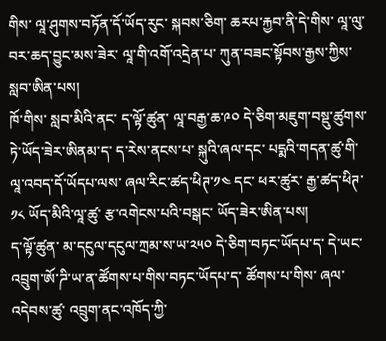གིས་ ལཱ་ཤུགས་བཏོན་དོ་ཡོད་རུང་ སྐབས་ཅིག་ ཆརཔ་རྐྱབ་ནི་དེ་གིས་ ལཱ་ལུ་བར་ཆད་བྱུང་མས་ཟེར་ ལཱ་གི་འགོ་འདྲེན་པ་ ཀུན་བཟང་སྟོབས་རྒྱས་ཀྱིས་ སླབ་ཨིན་པས།
ཁོ་གིས་ སླབ་མིའི་ནང་ ད་ལྟོ་ཚུན་ ལཱ་བརྒྱ་ཆ་༩༠ དེ་ཅིག་མཇུག་བསྡུ་ཚུགས་ཏེ་ཡོད་ཟེར་ཨིནམ་ད་ ད་རེས་ནངས་པ་ སྐུའི་ཞལ་དང་ པདྨའི་གདན་ཚུ་གི་ ལཱ་འབད་དོ་ཡོདཔ་ལས་ ཞལ་རིང་ཚད་ཕིཊ་༡༤ དང་ ཕར་ཚུར་ རྒྱ་ཚད་ཕིཊ་༡༨ ཡོད་མིའི་ལཱ་ཚུ་ རྩ་འགེངས་པའི་བསྒང་ ཡོད་ཟེར་ཨིན་པས།
ད་ལྟོ་ཚུན་ མ་དངུལ་དངུལ་ཀྲམ་ས་ཡ་༢༥༠ དེ་ཅིག་བཏང་ཡོདཔ་ད་ དེ་ཡང་ འབྲུག་ཨོ་ཌི་ཡ་ན་ཚོགས་པ་གིས་བཏང་ཡོདཔ་ད་ ཚོགས་པ་གིས་ ཞལ་འདེབས་ཚུ་ འབྲུག་ནང་འཁོད་ཀྱི་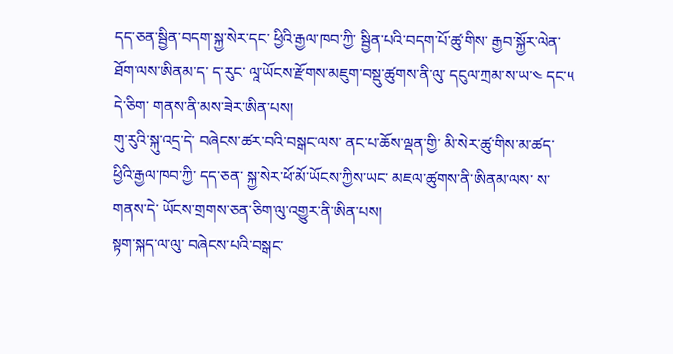དད་ཅན་སྦྱིན་བདག་སྐྱ་སེར་དང་ ཕྱིའི་རྒྱལ་ཁབ་ཀྱི་ སྦྱིན་པའི་བདག་པོ་ཚུ་གིས་ རྒྱབ་སྐྱོར་ལེན་ཐོག་ལས་ཨིནམ་ད་ ད་རུང་ ལཱ་ཡོངས་རྫོགས་མཇུག་བསྡུ་ཚུགས་ནི་ལུ་ དངུལ་ཀྲམ་ས་ཡ་༤ དང་༥ དེ་ཅིག་ གནས་ནི་མས་ཟེར་ཨིན་པས།
གུ་རུའི་སྐུ་འདྲ་དེ་ བཞེངས་ཚར་བའི་བསྒང་ལས་ ནང་པ་ཆོས་ལྡན་གྱི་ མི་སེར་ཚུ་གིས་མ་ཚད་ ཕྱིའི་རྒྱལ་ཁབ་ཀྱི་ དད་ཅན་ སྐྱ་སེར་ཕོ་མོ་ཡོངས་ཀྱིས་ཡང་ མཇལ་ཚུགས་ནི་ཨིནམ་ལས་ ས་གནས་དེ་ ཡོངས་གྲགས་ཅན་ཅིག་ལུ་འགྱུར་ནི་ཨིན་པས།
སྟག་སྐད་ལ་ལུ་ བཞེངས་པའི་བསྒང་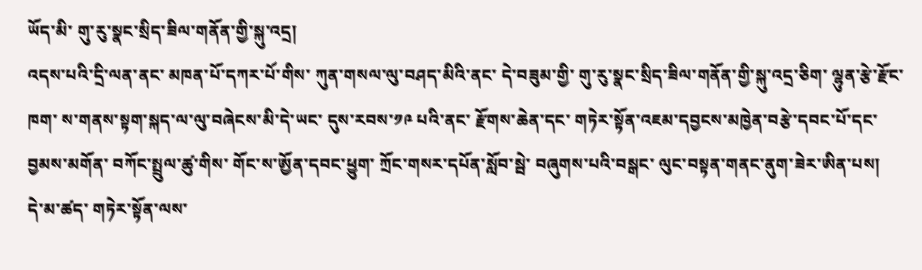ཡོད་མི་ གུ་རུ་སྣང་སྲིད་ཟིལ་གནོན་གྱི་སྐུ་འདྲ།
འདས་པའི་དྲི་ལན་ནང་ མཁན་པོ་དཀར་པོ་གིས་ ཀུན་གསལ་ལུ་བཤད་མིའི་ནང་ དེ་བཟུམ་གྱི་ གུ་རུ་སྣང་སྲིད་ཟིལ་གནོན་གྱི་སྐུ་འདྲ་ཅིག་ ལྷུན་རྩེ་རྫོང་ཁག་ ས་གནས་སྟག་སྐད་ལ་ལུ་བཞེངས་མི་དེ་ཡང་ དུས་རབས་༡༩ པའི་ནང་ རྫོགས་ཆེན་དང་ གཏེར་སྟོན་འཇམ་དབྱངས་མཁྱེན་བརྩེ་དབང་པོ་དང་ བྱམས་མགོན་ བཀོང་སྤྲུལ་ཚུ་གིས་ གོང་ས་ཨྱོན་དབང་ཕྱུག་ ཀྲོང་གསར་དཔོན་སློབ་སྦེ་ བཞུགས་པའི་བསྒང་ ལུང་བསྟན་གནང་ནུག་ཟེར་ཨིན་པས།
དེ་མ་ཚད་ གཏེར་སྟོན་ལས་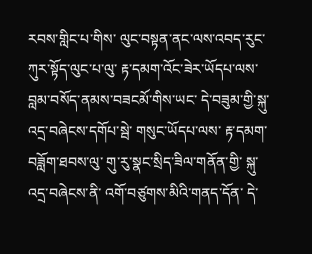རབས་གླིང་པ་གིས་ ལུང་བསྟན་ནང་ལས་འབད་རུང་ ཀུར་སྟོད་ལུང་པ་ལུ་ རྟ་དམག་འོང་ཟེར་ཡོདཔ་ལས་ བླམ་བསོད་ནམས་བཟངམོ་གིས་ཡང་ དེ་བཟུམ་གྱི་སྐུ་འདྲ་བཞེངས་དགོཔ་སྦེ་ གསུང་ཡོདཔ་ལས་ རྟ་དམག་བཟློག་ཐབས་ལུ་ གུ་རུ་སྣང་སྲིད་ཟིལ་གནོན་གྱི་ སྐུ་འདྲ་བཞེངས་ནི་ འགོ་བཙུགས་མིའི་གནད་དོན་ དེ་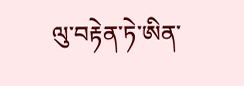ལུ་བརྟེན་ཏེ་ཨིན་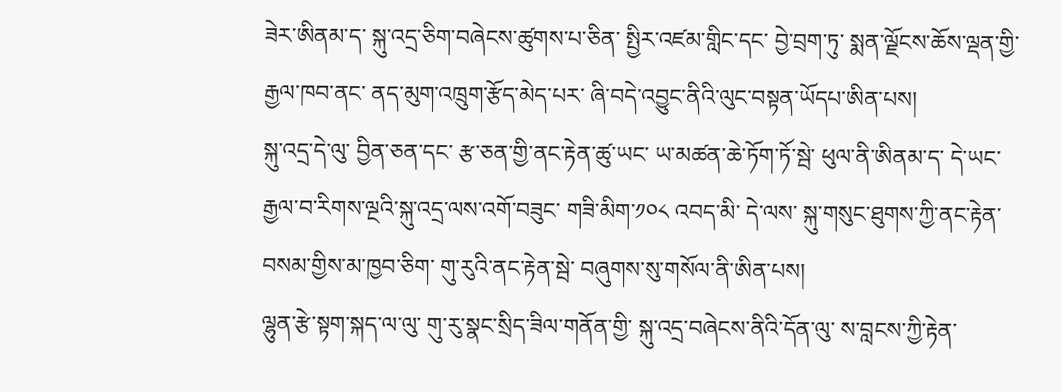ཟེར་ཨིནམ་ད་ སྐུ་འདྲ་ཅིག་བཞེངས་ཚུགས་པ་ཅིན་ སྤྱིར་འཛམ་གླིང་དང་ བྱེ་བྲག་ཏུ་ སྨན་ལྗོངས་ཆོས་ལྡན་གྱི་རྒྱལ་ཁབ་ནང་ ནད་མུག་འཁྲུག་རྩོད་མེད་པར་ ཞི་བདེ་འབྱུང་ནིའི་ལུང་བསྟན་ཡོདཔ་ཨིན་པས།
སྐུ་འདྲ་དེ་ལུ་ བྱིན་ཅན་དང་ རྩ་ཅན་གྱི་ནང་རྟེན་ཚུ་ཡང་ ཡ་མཚན་ཆེ་ཏོག་ཏོ་སྦེ་ ཕུལ་ནི་ཨིནམ་ད་ དེ་ཡང་ རྒྱལ་བ་རིགས་ལྔའི་སྐུ་འདྲ་ལས་འགོ་བཟུང་ གཟི་མིག་༡༠༨ འབད་མི་ དེ་ལས་ སྐུ་གསུང་ཐུགས་ཀྱི་ནང་རྟེན་ བསམ་གྱིས་མ་ཁྱབ་ཅིག་ གུ་རུའི་ནང་རྟེན་སྦེ་ བཞུགས་སུ་གསོལ་ནི་ཨིན་པས།
ལྷུན་རྩེ་སྟག་སྐད་ལ་ལུ་ གུ་རུ་སྣང་སྲིད་ཟིལ་གནོན་གྱི་ སྐུ་འདྲ་བཞེངས་ནིའི་དོན་ལུ་ ས་བླངས་ཀྱི་རྟེན་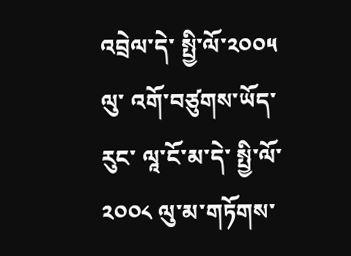འབྲེལ་དེ་ སྤྱི་ལོ་༢༠༠༥ ལུ་ འགོ་བཙུགས་ཡོད་རུང་ ལཱ་ངོ་མ་དེ་ སྤྱི་ལོ་༢༠༠༨ ལུ་མ་གཏོགས་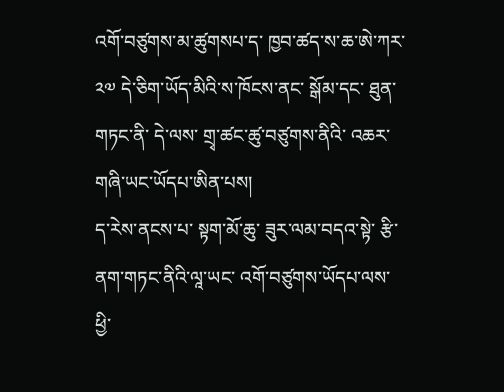འགོ་བཙུགས་མ་ཚུགསཔ་ད་ ཁྱབ་ཚད་ས་ཆ་ཨེ་ཀར་༢༧ དེ་ཅིག་ཡོད་མིའི་ས་ཁོངས་ནང་ སྒོམ་དང་ ཐུན་གཏང་ནི་ དེ་ལས་ གྲྭ་ཚང་ཚུ་བཙུགས་ནིའི་ འཆར་གཞི་ཡང་ཡོདཔ་ཨིན་པས།
ད་རེས་ནངས་པ་ སྟག་མོ་ཆུ་ ཟུར་ལམ་བདའ་སྟེ་ རྩི་ནག་གཏང་ནིའི་ལཱ་ཡང་ འགོ་བཙུགས་ཡོདཔ་ལས་ ཕྱི་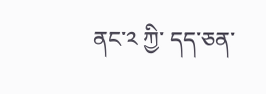ནང་༢ ཀྱི་ དད་ཅན་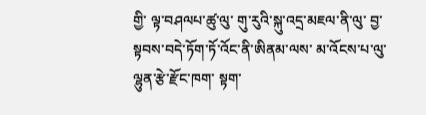གྱི་ ལྟ་བཤལཔ་ཚུ་ལུ་ གུ་རུའི་སྐུ་འདྲ་མཇལ་ནི་ལུ་ བྱ་སྟབས་བདེ་ཏོག་ཏོ་འོང་ནི་ཨིནམ་ལས་ མ་འོངས་པ་ལུ་ ལྷུན་རྩེ་རྫོང་ཁག་ སྟག་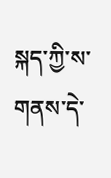སྐད་ཀྱི་ས་གནས་དེ་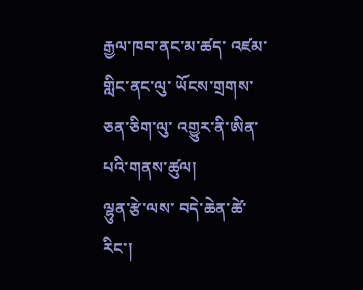རྒྱལ་ཁབ་ནང་མ་ཚད་ འཛམ་གླིང་ནང་ལུ་ ཡོངས་གྲགས་ཅན་ཅིག་ལུ་ འགྱུར་ནི་ཨིན་པའི་གནས་ཚུལ།
ལྷུན་རྩེ་ལས་ བདེ་ཆེན་ཚེ་རིང་།